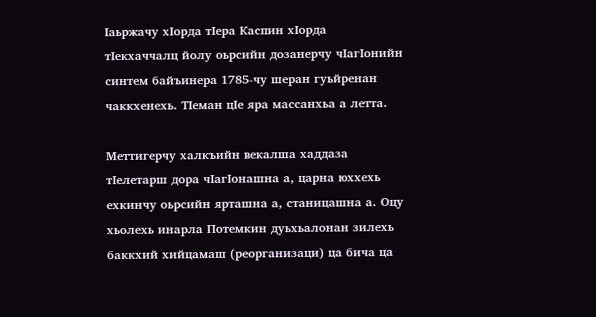Iаьржачу хIорда тIера Каспин хIорда тIекхаччалц йолу оьрсийн дозанерчу чIагIонийн синтем байъинера 1785-чу шеран гуьйренан чаккхенехь. ТIеман цIе яра массанхьа а летта.

Меттигерчу халкъийн векалша хаддаза тIелетарш дора чIагIонашна а, царна юххехь ехкинчу оьрсийн ярташна а, станицашна а. Оцу хьолехь инарла Потемкин дуьхьалонан зилехь баккхий хийцамаш (реорганизаци) ца бича ца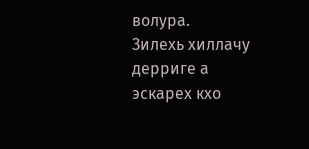волура.
Зилехь хиллачу дерриге а эскарех кхо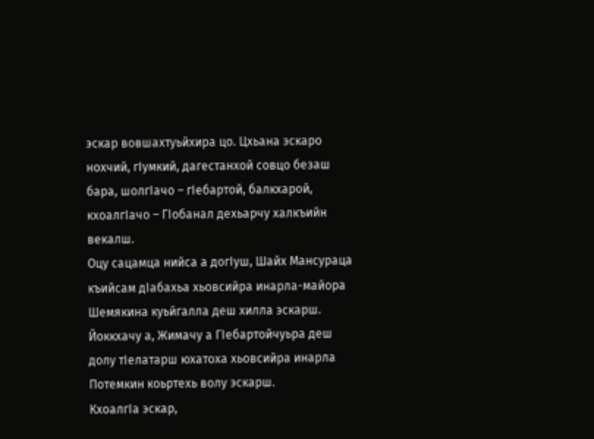эскар вовшахтуьйхира цо. Цхьана эскаро нохчий, гIумкий, дагестанхой совцо безаш бара, шолгIачо – гIебартой, балкхарой, кхоалгIачо – ГIобанал дехьарчу халкъийн векалш.
Оцу сацамца нийса а догIуш, Шайх Мансураца къийсам дIабахьа хьовсийра инарла-майора Шемякина куьйгалла деш хилла эскарш.
Йоккхачу а, Жимачу а ГIебартойчуьра деш долу тIелатарш юхатоха хьовсийра инарла Потемкин коьртехь волу эскарш.
КхоалгIа эскар,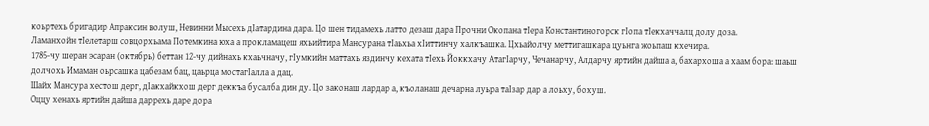коьртехь бригадир Апраксин волуш, Невинни Мысехь дIатардина дара. Цо шен тидамехь латто дезаш дара Прочни Окопана тIера Константиногорск гIопа тIекхаччалц долу доза.
Ламанхойн тIелетарш совцорхьама Потемкина юха а прокламацеш яхьийтира Мансурана тIаьхьа хIиттинчу халкъашка. Цхьайолчу меттигашкара цуьнга жоьпаш кхечира.
1785-чу шеран эсаран (октябрь) беттан 12-чу дийнахь кхаьчначу, гIумкийн маттахь яздинчу кехата тIехь Йоккхачу АтагIарчу, Чечанарчу, Алдарчу яртийн дайша а, бахархоша а хаам бора: шаьш долчохь Имаман оьрсашка цабезам бац, цаьрца мостагIалла а дац.
Шайх Мансура хестош дерг, дIакхайкхош дерг деккъа бусалба дин ду. Цо законаш лардар а, къоланаш дечарна луьра таIзар дар а лоьху, бохуш.
Оццу хенахь яртийн дайша даррехь даре дора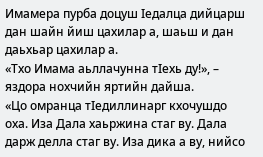Имамера пурба доцуш Iедалца дийцарш дан шайн йиш цахилар а, шаьш и дан даьхьар цахилар а.
«Тхо Имама аьллачунна тIехь ду!», – яздора нохчийн яртийн дайша.
«Цо омранца тIедиллинарг кхочушдо оха. Иза Дала хаьржина стаг ву. Дала дарж делла стаг ву. Иза дика а ву, нийсо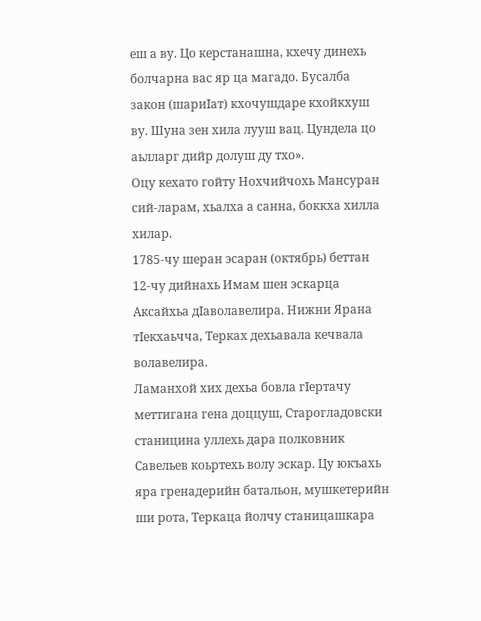еш а ву. Цо керстанашна, кхечу динехь болчарна вас яр ца магадо. Бусалба закон (шариIат) кхочушдаре кхойкхуш ву. Шуна зен хила лууш вац. Цундела цо аьлларг дийр долуш ду тхо».
Оцу кехато гойту Нохчийчохь Мансуран сий-ларам, хьалха а санна, боккха хилла хилар.
1785-чу шеран эсаран (октябрь) беттан 12-чу дийнахь Имам шен эскарца Аксайхьа дIаволавелира. Нижни Ярана тIекхаьчча, Терках дехьавала кечвала волавелира.
Ламанхой хих дехьа бовла гIертачу меттигана гена доццуш, Старогладовски станицина уллехь дара полковник Савельев коьртехь волу эскар. Цу юкъахь яра гренадерийн батальон, мушкетерийн ши рота, Теркаца йолчу станицашкара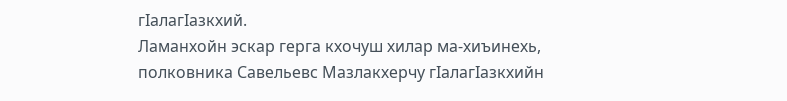гIалагIазкхий.
Ламанхойн эскар герга кхочуш хилар ма-хиъинехь, полковника Савельевс Мазлакхерчу гIалагIазкхийн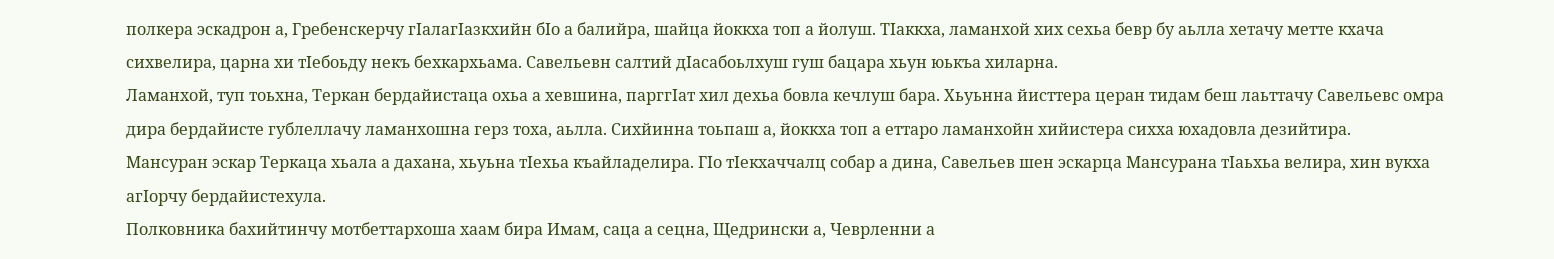полкера эскадрон а, Гребенскерчу гIалагIазкхийн бIо а балийра, шайца йоккха топ а йолуш. ТIаккха, ламанхой хих сехьа бевр бу аьлла хетачу метте кхача сихвелира, царна хи тIебоьду некъ бехкархьама. Савельевн салтий дIасабоьлхуш гуш бацара хьун юькъа хиларна.
Ламанхой, туп тоьхна, Теркан бердайистаца охьа а хевшина, парггIат хил дехьа бовла кечлуш бара. Хьуьнна йисттера церан тидам беш лаьттачу Савельевс омра дира бердайисте гублеллачу ламанхошна герз тоха, аьлла. Сихйинна тоьпаш а, йоккха топ а еттаро ламанхойн хийистера сихха юхадовла дезийтира.
Мансуран эскар Теркаца хьала а дахана, хьуьна тIехьа къайладелира. ГIо тIекхаччалц собар а дина, Савельев шен эскарца Мансурана тIаьхьа велира, хин вукха агIорчу бердайистехула.
Полковника бахийтинчу мотбеттархоша хаам бира Имам, саца а сецна, Щедрински а, Чеврленни а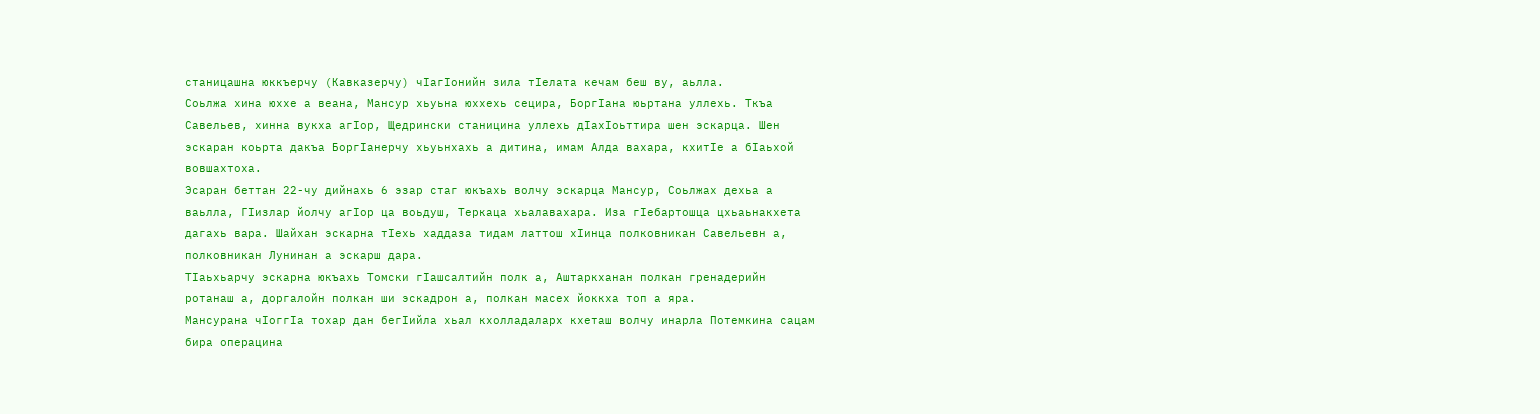станицашна юккъерчу (Кавказерчу) чIагIонийн зила тIелата кечам беш ву, аьлла.
Соьлжа хина юххе а веана, Мансур хьуьна юххехь сецира, БоргIана юьртана уллехь. Ткъа Савельев, хинна вукха агIор, Щедрински станицина уллехь дIахIоьттира шен эскарца. Шен эскаран коьрта дакъа БоргIанерчу хьуьнхахь а дитина, имам Алда вахара, кхитIе а бIаьхой вовшахтоха.
Эсаран беттан 22-чу дийнахь 6 эзар стаг юкъахь волчу эскарца Мансур, Соьлжах дехьа а ваьлла, ГIизлар йолчу агIор ца воьдуш, Теркаца хьалавахара. Иза гIебартошца цхьаьнакхета дагахь вара. Шайхан эскарна тIехь хаддаза тидам латтош хIинца полковникан Савельевн а, полковникан Лунинан а эскарш дара.
ТIаьхьарчу эскарна юкъахь Томски гIашсалтийн полк а, Аштаркханан полкан гренадерийн ротанаш а, доргалойн полкан ши эскадрон а, полкан масех йоккха топ а яра.
Мансурана чIоггIа тохар дан бегIийла хьал кхолладаларх кхеташ волчу инарла Потемкина сацам бира операцина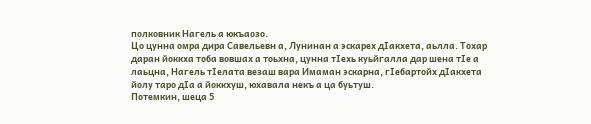полковник Нагель а юкъаозо.
Цо цунна омра дира Савельевн а, Лунинан а эскарех дIакхета, аьлла. Тохар даран йоккха тоба вовшах а тоьхна, цунна тIехь куьйгалла дар шена тIе а лаьцна, Нагель тIелата везаш вара Имаман эскарна, гIебартойх дIакхета йолу таро дIа а йоккхуш, юхавала некъ а ца буьтуш.
Потемкин, шеца 5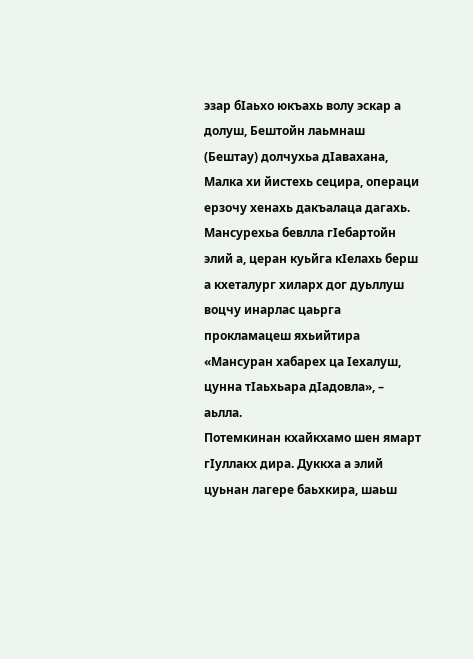эзар бIаьхо юкъахь волу эскар а долуш, Бештойн лаьмнаш (Бештау) долчухьа дIавахана, Малка хи йистехь сецира, операци ерзочу хенахь дакъалаца дагахь.
Мансурехьа бевлла гIебартойн элий а, церан куьйга кIелахь берш а кхеталург хиларх дог дуьллуш воцчу инарлас цаьрга прокламацеш яхьийтира «Мансуран хабарех ца Iехалуш, цунна тIаьхьара дIадовла», – аьлла.
Потемкинан кхайкхамо шен ямарт гIуллакх дира. Дуккха а элий цуьнан лагере баьхкира, шаьш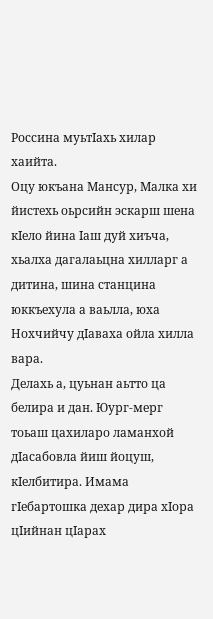Россина муьтIахь хилар хаийта.
Оцу юкъана Мансур, Малка хи йистехь оьрсийн эскарш шена кIело йина Iаш дуй хиъча, хьалха дагалаьцна хилларг а дитина, шина станцина юккъехула а ваьлла, юха Нохчийчу дIаваха ойла хилла вара.
Делахь а, цуьнан аьтто ца белира и дан. Юург-мерг тоьаш цахиларо ламанхой дIасабовла йиш йоцуш, кIелбитира. Имама гIебартошка дехар дира хIора цIийнан цIарах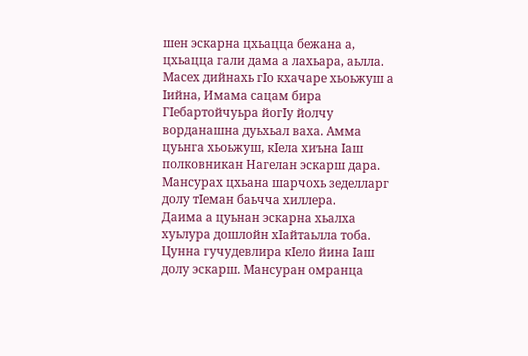шен эскарна цхьацца бежана а, цхьацца гали дама а лахьара, аьлла.
Масех дийнахь гIо кхачаре хьоьжуш а Iийна, Имама сацам бира ГIебартойчуьра йогIу йолчу ворданашна дуьхьал ваха. Амма цуьнга хьоьжуш, кIела хиъна Iаш полковникан Нагелан эскарш дара. Мансурах цхьана шарчохь зеделларг долу тIеман баьчча хиллера.
Даима а цуьнан эскарна хьалха хуьлура дошлойн хIайтаьлла тоба. Цунна гучудевлира кIело йина Iаш долу эскарш. Мансуран омранца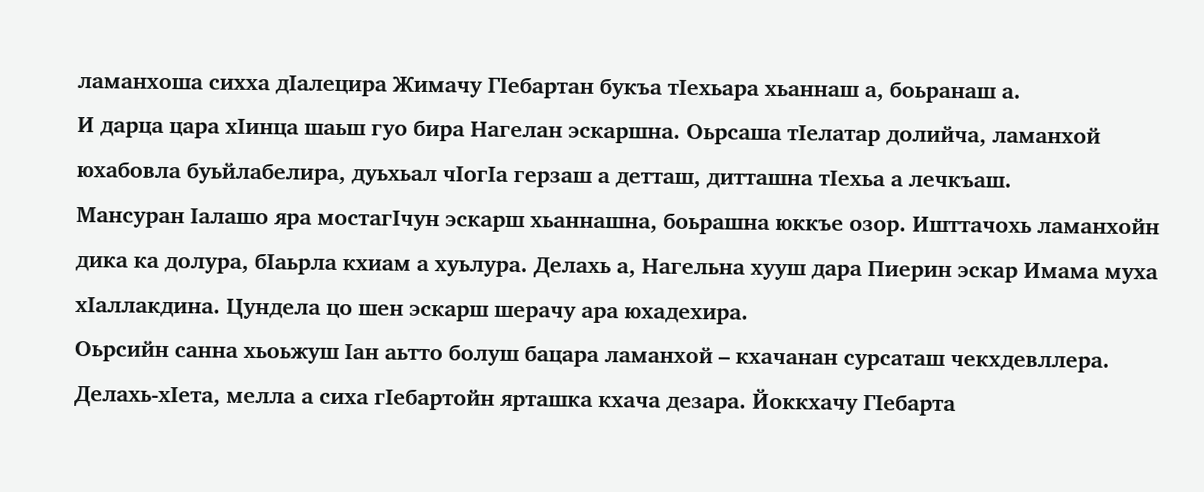ламанхоша сихха дIалецира Жимачу ГIебартан букъа тIехьара хьаннаш а, боьранаш а.
И дарца цара хIинца шаьш гуо бира Нагелан эскаршна. Оьрсаша тIелатар долийча, ламанхой юхабовла буьйлабелира, дуьхьал чIогIа герзаш а детташ, дитташна тIехьа а лечкъаш.
Мансуран Iалашо яра мостагIчун эскарш хьаннашна, боьрашна юккъе озор. Ишттачохь ламанхойн дика ка долура, бIаьрла кхиам а хуьлура. Делахь а, Нагельна хууш дара Пиерин эскар Имама муха хIаллакдина. Цундела цо шен эскарш шерачу ара юхадехира.
Оьрсийн санна хьоьжуш Iан аьтто болуш бацара ламанхой – кхачанан сурсаташ чекхдевллера. Делахь-хIета, мелла а сиха гIебартойн ярташка кхача дезара. Йоккхачу ГIебарта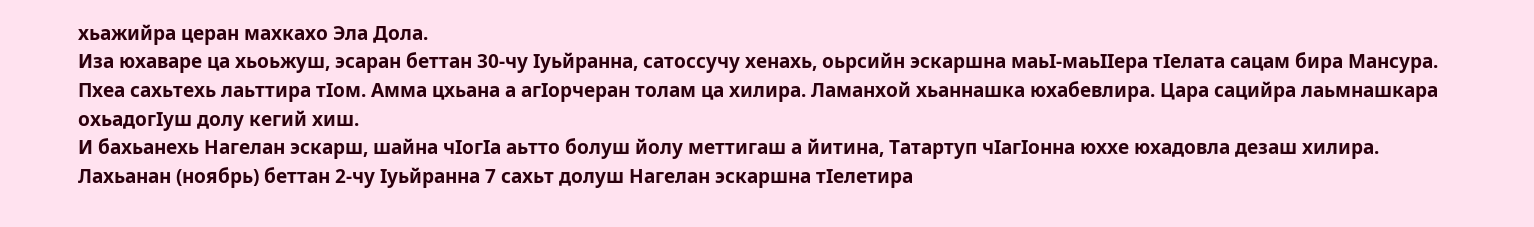хьажийра церан махкахо Эла Дола.
Иза юхаваре ца хьоьжуш, эсаран беттан 30-чу Iуьйранна, сатоссучу хенахь, оьрсийн эскаршна маьI-маьIIера тIелата сацам бира Мансура. Пхеа сахьтехь лаьттира тIом. Амма цхьана а агIорчеран толам ца хилира. Ламанхой хьаннашка юхабевлира. Цара сацийра лаьмнашкара охьадогIуш долу кегий хиш.
И бахьанехь Нагелан эскарш, шайна чIогIа аьтто болуш йолу меттигаш а йитина, Татартуп чIагIонна юххе юхадовла дезаш хилира.
Лахьанан (ноябрь) беттан 2-чу Iуьйранна 7 сахьт долуш Нагелан эскаршна тIелетира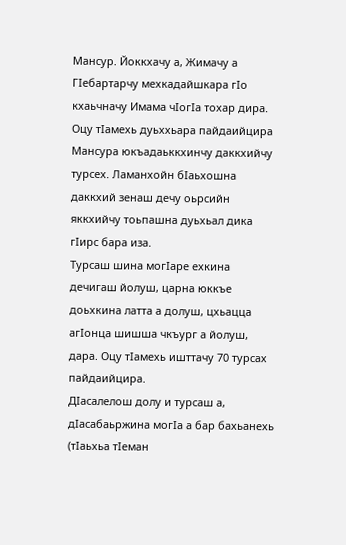Мансур. Йоккхачу а, Жимачу а ГIебартарчу мехкадайшкара гIо кхаьчначу Имама чIогIа тохар дира.
Оцу тIамехь дуьххьара пайдаийцира Мансура юкъадаьккхинчу даккхийчу турсех. Ламанхойн бIаьхошна даккхий зенаш дечу оьрсийн яккхийчу тоьпашна дуьхьал дика гIирс бара иза.
Турсаш шина могIаре ехкина дечигаш йолуш, царна юккъе доьхкина латта а долуш, цхьацца агIонца шишша чкъург а йолуш, дара. Оцу тIамехь ишттачу 70 турсах пайдаийцира.
ДIасалелош долу и турсаш а, дIасабаьржина могIа а бар бахьанехь (тIаьхьа тIеман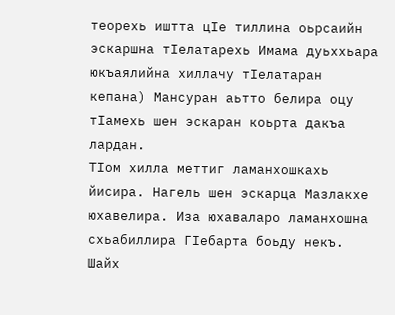теорехь иштта цIе тиллина оьрсаийн эскаршна тIелатарехь Имама дуьххьара юкъаялийна хиллачу тIелатаран кепана) Мансуран аьтто белира оцу тIамехь шен эскаран коьрта дакъа лардан.
ТIом хилла меттиг ламанхошкахь йисира. Нагель шен эскарца Мазлакхе юхавелира. Иза юхаваларо ламанхошна схьабиллира ГIебарта боьду некъ. Шайх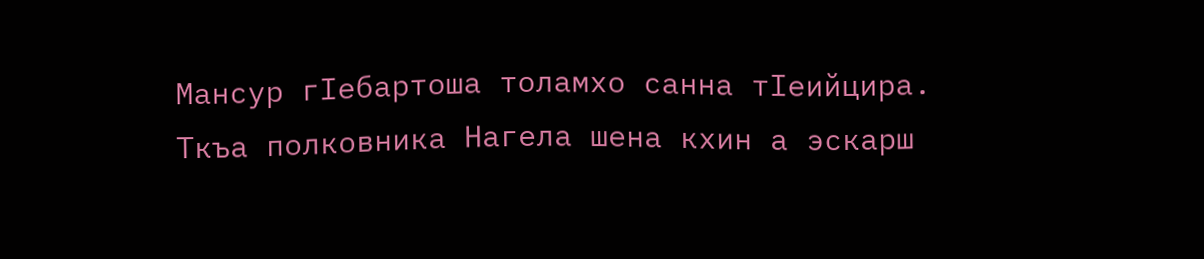Мансур гIебартоша толамхо санна тIеийцира.
Ткъа полковника Нагела шена кхин а эскарш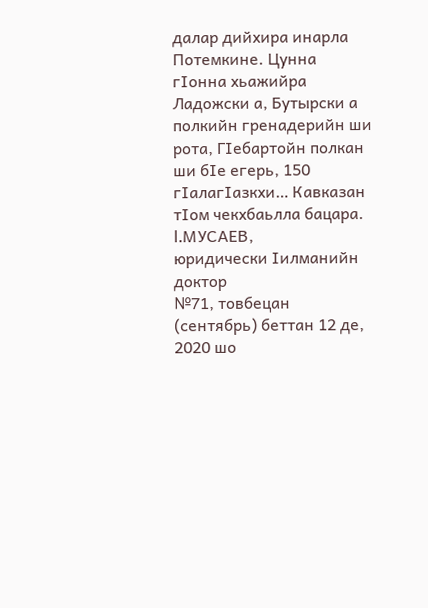далар дийхира инарла Потемкине. Цунна гIонна хьажийра Ладожски а, Бутырски а полкийн гренадерийн ши рота, ГIебартойн полкан ши бIе егерь, 150 гIалагIазкхи… Кавказан тIом чекхбаьлла бацара.
I.МУСАЕВ,
юридически Iилманийн доктор
№71, товбецан (сентябрь) беттан 12 де, 2020 шо